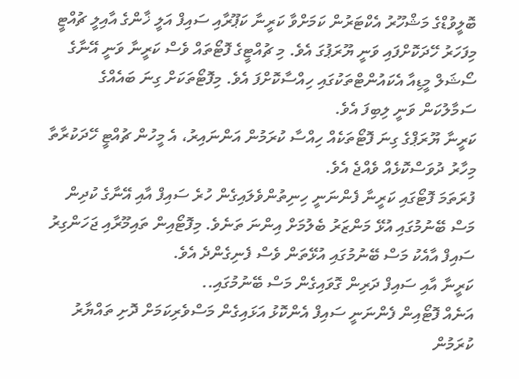ބޮލީވުޑްގެ މަޝްހޫރު އެކްޓަރުން ކަމަށްވާ ކަރީނާ ކަޕޫރާއި ސައިފް އަލީ ޚާންގެ އާއިލީ ޗުއްޓީ މިފަހަރު ހޭދަކޮށްފައި ވަނީ ޔޫރަޕުގަ އެވެ. މި ޗުއްޓީގެ ފޮޓޯތައް ވެސް ކަރީނާ ވަނީ އޭނާގެ ސޯޝަލް މީޑިއާ އެކައުންޓްތަކުގައި ހިއްސާކޮށްފަ އެވެ. މިފޮޓޯތަކަށް ގިނަ ބައެއްގެ ސަމާލުކަން ވަނީ ލިބިފަ އެވެ.
ކަރީނާ ޔޫރަޕްގެ ގިނަ ފޮޓޯތަކެއް ހިއްސާ ކުރަމުން އަންނައިރު، އެ މީހުން ޗުއްޓީ ހޭދަކުރާތާ މިހާރު ދުވަސްކޮޅެއް ވެއްޖެ އެވެ.
ފުރަތަމަ ފޮޓޯގައި ކަރީނާ ފެންނަނީ ހިނިތުންވެލައިގެން ހުރެ ސައިފް އާއި އޭނާގެ ކުދިން މަސް ބޭނުމުގައި އުޅޭ މަންޒަރު ބެލުމަށް އިންނަ ތަނެވެ. މިފޮޓޯއިން ތައިމޫރާއި ޖަހަންގިރު ސައިފް އާއެކު މަސް ބޭނުމުގައި އުޅޭތަން ވެސް ފެނިގެންދެ އެވެ.
ކަރީނާ އާއި ސައިފް ދަރިން ގޮވައިގެން މަސް ބޭނުމުގައި..
އަނެއް ފޮޓޯއިން ފެންނަނީ ސައިފް އެންކޮޅު އަޅައިގެން މަސްވެރިކަމަށް ދޮށި ތައްޔާރު ކުރަމުން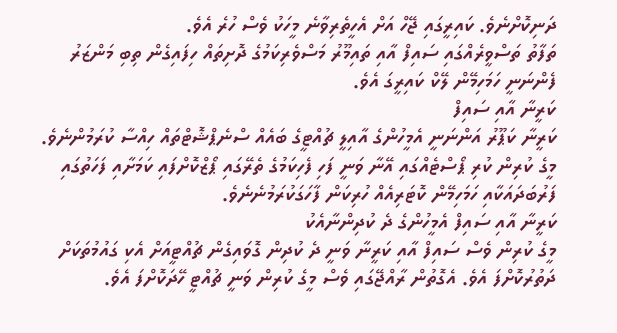ދަނިކޮށްނެވެ. ކައިރީގައި ޖޭހް އަށް އެހީތެރިވާނެ މީހަކު ވެސް ހުރެ އެވެ.
ތަފާތު ތަސްވީރެއްގައި ސައިފް އާއި ތައިމޫރު މަސްވެރިކަމުގެ ދޮށިތައް ހިފައިގެން ތިބި މަންޒަރު ފެންނަނީ ހަމަހިމޭން ލޭކް ކައިރީގަ އެވެ.
ކަރީނާ އާއި ސައިފް
ކަރީނާ ކަޕޫރު އަންނަނީ އެމީހުންގެ އާއިލީ ޗުއްޓީގެ ބައެއް ސްނެޕްޝޮޓްތައް ހިއްސާ ކުރަމުންނެވެ.
މީގެ ކުރިން ކުރި ޕޯސްޓެއްގައި އޭނާ ވަނީ ފަހި ފެހިކަމުގެ ތެރޭގައި ޕޯޒްކޮށްފައި ކަމަށާއި ފަހަތުގައި ފަރުބަދައަކާއި ހަމަހިމޭން ކޮޓަރިއެއް ހުރިކަން ފާހަގަކުރަމުނެނެވެ.
ކަރީނާ އާއި ސައިފް އެމީހުންގެ ދެ ކުދިންނާއެކު
މީގެ ކުރިން ވެސް ސައިފް އާއި ކަރީނާ ވަނީ ދެ ކުދިން ގޮވައިގެން ޗުއްޓީއަށް އެކި ގައުމުތަކަށް ދަތުރުކޮށްފަ އެވެ. އެގޮތުން ރާއްޖޭގައި ވެސް މީގެ ކުރިން ވަނީ ޗުއްޓީ ހޭދަކޮށްފަ އެވެ.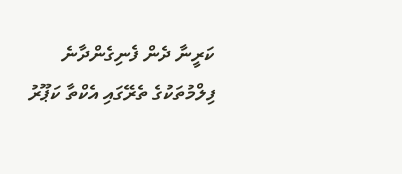ކަރީނާ ދެން ފެނިގެންދާނެ ފިލްމުތަކުގެ ތެރޭގައި އެކްތާ ކަޕޫރު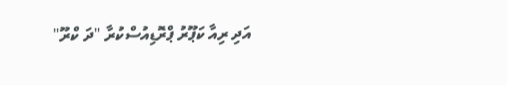އަދި ރިއާ ކަޕޫރު ޕްރޮޑިއުސްކުރާ "ދަ ކްރޫ"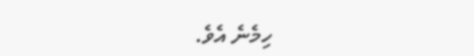ހިމެނެ އެވެ.